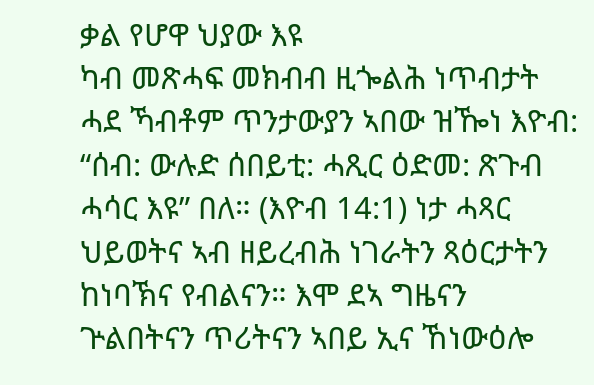ቃል የሆዋ ህያው እዩ
ካብ መጽሓፍ መክብብ ዚጐልሕ ነጥብታት
ሓደ ኻብቶም ጥንታውያን ኣበው ዝዀነ እዮብ: “ሰብ: ውሉድ ሰበይቲ: ሓጺር ዕድመ: ጽጉብ ሓሳር እዩ” በለ። (እዮብ 14:1) ነታ ሓጻር ህይወትና ኣብ ዘይረብሕ ነገራትን ጻዕርታትን ከነባኽና የብልናን። እሞ ደኣ ግዜናን ጕልበትናን ጥሪትናን ኣበይ ኢና ኸነውዕሎ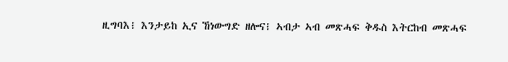ዚግባእ፧ እንታይከ ኢና ኸነውግድ ዘሎና፧ ኣብታ ኣብ መጽሓፍ ቅዱስ እትርከብ መጽሓፍ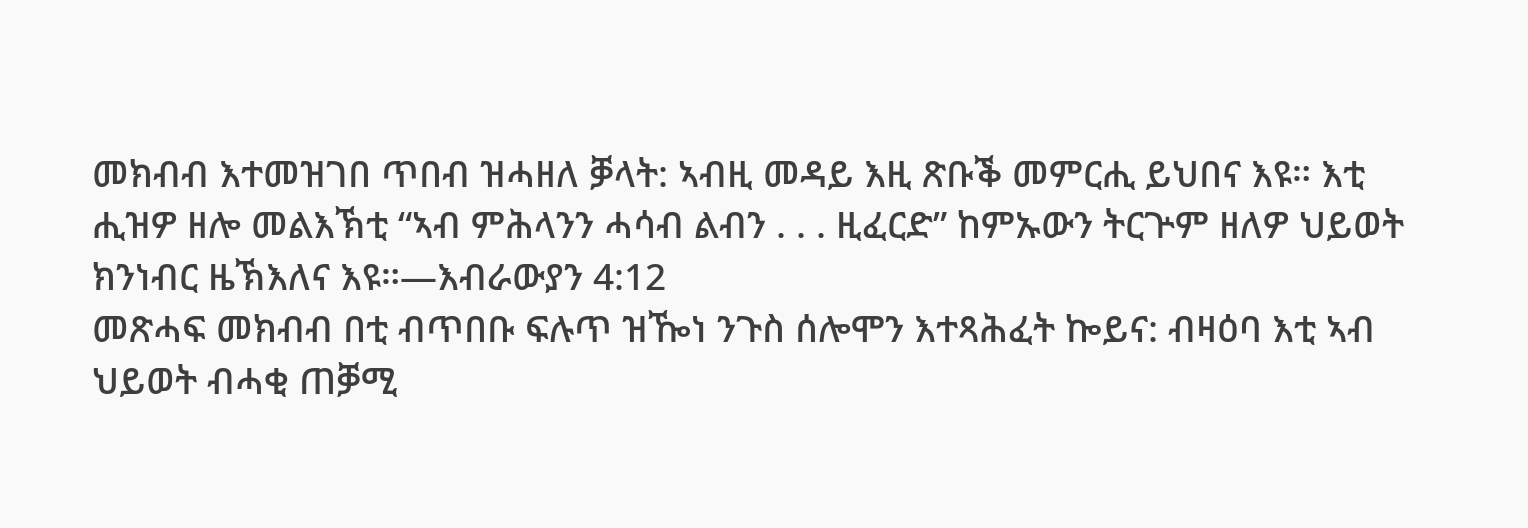መክብብ እተመዝገበ ጥበብ ዝሓዘለ ቓላት: ኣብዚ መዳይ እዚ ጽቡቕ መምርሒ ይህበና እዩ። እቲ ሒዝዎ ዘሎ መልእኽቲ “ኣብ ምሕላንን ሓሳብ ልብን . . . ዚፈርድ” ከምኡውን ትርጕም ዘለዎ ህይወት ክንነብር ዜኽእለና እዩ።—እብራውያን 4:12
መጽሓፍ መክብብ በቲ ብጥበቡ ፍሉጥ ዝዀነ ንጉስ ሰሎሞን እተጻሕፈት ኰይና: ብዛዕባ እቲ ኣብ ህይወት ብሓቂ ጠቓሚ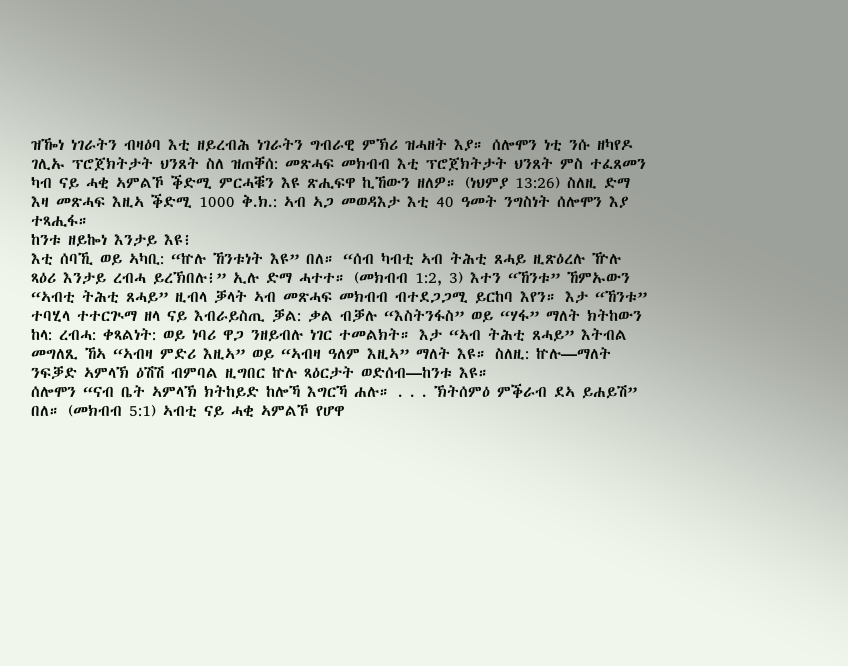ዝዀነ ነገራትን ብዛዕባ እቲ ዘይረብሕ ነገራትን ግብራዊ ምኽሪ ዝሓዘት እያ። ሰሎሞን ነቲ ንሱ ዘካየዶ ገሊኡ ፕሮጀክትታት ህንጸት ስለ ዝጠቐሰ: መጽሓፍ መክብብ እቲ ፕሮጀክትታት ህንጸት ምስ ተፈጸመን ካብ ናይ ሓቂ ኣምልኾ ቕድሚ ምርሓቑን እዩ ጽሒፍዋ ኪኸውን ዘለዎ። (ነህምያ 13:26) ስለዚ ድማ እዛ መጽሓፍ እዚኣ ቕድሚ 1000 ቅ.ክ.: ኣብ ኣጋ መወዳእታ እቲ 40 ዓመት ንግስነት ሰሎሞን እያ ተጻሒፋ።
ከንቱ ዘይኰነ እንታይ እዩ፧
እቲ ሰባኺ ወይ ኣካቢ: “ኵሉ ኸንቱነት እዩ” በለ። “ሰብ ካብቲ ኣብ ትሕቲ ጸሓይ ዚጽዕረሉ ዅሉ ጻዕሪ እንታይ ረብሓ ይረኽበሉ፧” ኢሉ ድማ ሓተተ። (መክብብ 1:2, 3) እተን “ኸንቱ” ኸምኡውን “ኣብቲ ትሕቲ ጸሓይ” ዚብላ ቓላት ኣብ መጽሓፍ መክብብ ብተደጋጋሚ ይርከባ እየን። እታ “ኸንቱ” ተባሂላ ተተርጒማ ዘላ ናይ እብራይስጢ ቓል: ቃል ብቓሉ “እስትንፋስ” ወይ “ሃፋ” ማለት ክትከውን ከላ: ረብሓ: ቀጻልነት: ወይ ነባሪ ዋጋ ንዘይብሉ ነገር ተመልክት። እታ “ኣብ ትሕቲ ጸሓይ” እትብል መግለጺ ኸኣ “ኣብዛ ምድሪ እዚኣ” ወይ “ኣብዛ ዓለም እዚኣ” ማለት እዩ። ስለዚ: ኵሉ—ማለት ንፍቓድ ኣምላኽ ዕሽሽ ብምባል ዚግበር ኵሉ ጻዕርታት ወድሰብ—ከንቱ እዩ።
ሰሎሞን “ናብ ቤት ኣምላኽ ክትከይድ ከሎኻ እግርኻ ሐሉ። . . . ኽትሰምዕ ምቕራብ ደኣ ይሐይሽ” በለ። (መክብብ 5:1) ኣብቲ ናይ ሓቂ ኣምልኾ የሆዋ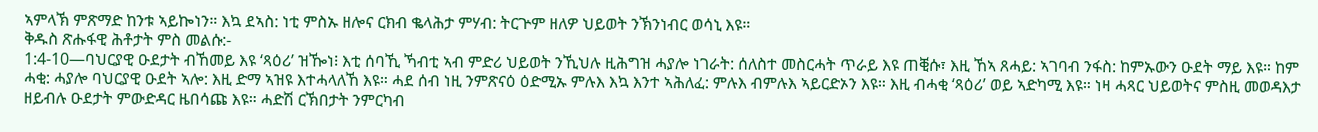ኣምላኽ ምጽማድ ከንቱ ኣይኰነን። እኳ ደኣስ: ነቲ ምስኡ ዘሎና ርክብ ቈላሕታ ምሃብ: ትርጕም ዘለዎ ህይወት ንኽንነብር ወሳኒ እዩ።
ቅዱስ ጽሑፋዊ ሕቶታት ምስ መልሱ:-
1:4-10—ባህርያዊ ዑደታት ብኸመይ እዩ ‘ጻዕሪ’ ዝዀነ፧ እቲ ሰባኺ ኻብቲ ኣብ ምድሪ ህይወት ንኺህሉ ዚሕግዝ ሓያሎ ነገራት: ሰለስተ መስርሓት ጥራይ እዩ ጠቒሱ፣ እዚ ኸኣ ጸሓይ: ኣገባብ ንፋስ: ከምኡውን ዑደት ማይ እዩ። ከም ሓቂ: ሓያሎ ባህርያዊ ዑደት ኣሎ: እዚ ድማ ኣዝዩ እተሓላለኸ እዩ። ሓደ ሰብ ነዚ ንምጽናዕ ዕድሚኡ ምሉእ እኳ እንተ ኣሕለፈ: ምሉእ ብምሉእ ኣይርድኦን እዩ። እዚ ብሓቂ ‘ጻዕሪ’ ወይ ኣድካሚ እዩ። ነዛ ሓጻር ህይወትና ምስዚ መወዳእታ ዘይብሉ ዑደታት ምውድዳር ዜበሳጩ እዩ። ሓድሽ ርኽበታት ንምርካብ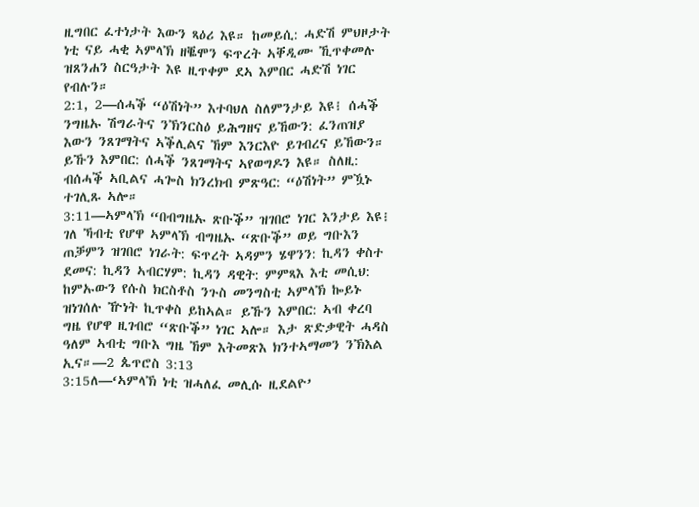ዚግበር ፈተነታት እውን ጻዕሪ እዩ። ከመይሲ: ሓድሽ ምህዞታት ነቲ ናይ ሓቂ ኣምላኽ ዘቘሞን ፍጥረት ኣቐዲሙ ኺጥቀመሉ ዝጸንሐን ስርዓታት እዩ ዚጥቀም ደኣ እምበር ሓድሽ ነገር የብሉን።
2:1, 2—ሰሓቕ “ዕሽነት” እተባህለ ስለምንታይ እዩ፧ ሰሓቕ ንግዜኡ ሽግራትና ንኽንርስዕ ይሕግዘና ይኸውን: ፈንጠዝያ እውን ንጸገማትና ኣቕሊልና ኸም እንርእዮ ይገብረና ይኸውን። ይኹን እምበር: ሰሓቕ ንጸገማትና ኣየወግዶን እዩ። ስለዚ: ብሰሓቕ ኣቢልና ሓጐስ ክንረክብ ምጽዓር: “ዕሽነት” ምዃኑ ተገሊጹ ኣሎ።
3:11—ኣምላኽ “በብግዜኡ ጽቡቕ” ዝገበሮ ነገር እንታይ እዩ፧ ገለ ኻብቲ የሆዋ ኣምላኽ ብግዜኡ “ጽቡቕ” ወይ ግቡእን ጠቓምን ዝገበሮ ነገራት: ፍጥረት ኣዳምን ሄዋንን: ኪዳን ቀስተ ደመና: ኪዳን ኣብርሃም: ኪዳን ዳዊት: ምምጻእ እቲ መሲህ: ከምኡውን የሱስ ክርስቶስ ንጉስ መንግስቲ ኣምላኽ ኰይኑ ዝነገሰሉ ዅነት ኪጥቀስ ይከኣል። ይኹን እምበር: ኣብ ቀረባ ግዜ የሆዋ ዚገብሮ “ጽቡቕ” ነገር ኣሎ። እታ ጽድቃዊት ሓዳስ ዓለም ኣብቲ ግቡእ ግዜ ኸም እትመጽእ ክንተኣማመን ንኽእል ኢና።—2 ጴጥሮስ 3:13
3:15ለ—‘ኣምላኽ ነቲ ዝሓለፈ መሊሱ ዚደልዮ’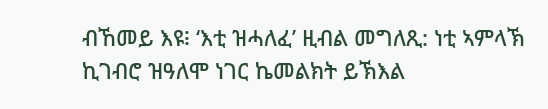ብኸመይ እዩ፧ ‘እቲ ዝሓለፈ’ ዚብል መግለጺ: ነቲ ኣምላኽ ኪገብሮ ዝዓለሞ ነገር ኬመልክት ይኽእል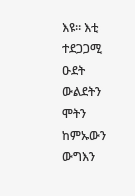እዩ። እቲ ተደጋጋሚ ዑደት ውልደትን ሞትን ከምኡውን ውግእን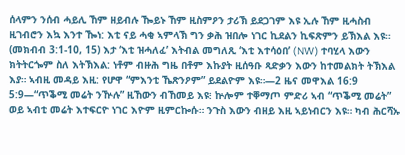ሰላምን ንሰብ ሓይሊ ኸም ዘይብሉ ዀይኑ ኸም ዚስምዖን ታሪኽ ይደጋገም እዩ ኢሉ ኸም ዚሓስብ ዚገብሮን እኳ እንተ ዀነ: እቲ ናይ ሓቂ ኣምላኽ ግን ቃሕ ዝበሎ ነገር ኪደልን ኪፍጽምን ይኽእል እዩ። (መክብብ 3:1-10, 15) እታ ‘እቲ ዝሓለፈ’ እትብል መግለጺ ‘እቲ እተሳዕበ’ (NW) ተባሂላ እውን ክትትርጐም ስለ እትኽእል: ነቶም ብዙሕ ግዜ በቶም እኩያት ዚሰዓቡ ጻድቃን እውን ከተመልክት ትኽእል እያ። ኣብዚ መዳይ እዚ: የሆዋ “ምእንቲ ኼጽንዖም” ይደልዮም እዩ።—2 ዜና መዋእል 16:9
5:9—“ጥቕሚ መሬት ንዅሉ” ዚኸውን ብኸመይ እዩ፧ ኵሎም ተቐማጦ ምድሪ ኣብ “ጥቕሚ መሬት” ወይ ኣብቲ መሬት እተፍርዮ ነገር እዮም ዚምርኰሱ። ንጉስ እውን ብዘይ እዚ ኣይነብርን እዩ። ካብ ሕርሻኡ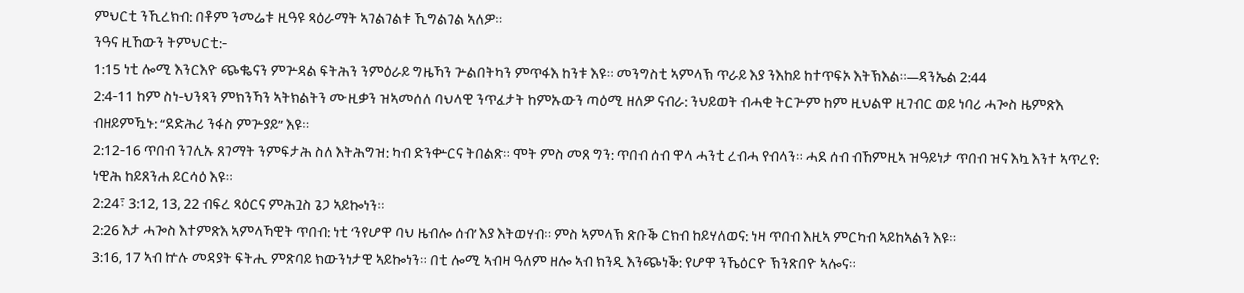ምህርቲ ንኺረክብ: በቶም ንመሬቱ ዚዓዩ ጻዕራማት ኣገልገልቱ ኺግልገል ኣለዎ።
ንዓና ዚኸውን ትምህርቲ:-
1:15 ነቲ ሎሚ እንርእዮ ጭቈናን ምጕዳል ፍትሕን ንምዕራይ ግዜኻን ጕልበትካን ምጥፋእ ከንቱ እዩ። መንግስቲ ኣምላኽ ጥራይ እያ ንእከይ ከተጥፍኦ እትኽእል።—ዳንኤል 2:44
2:4-11 ከም ስነ-ህንጻን ምክንኻን ኣትክልትን ሙዚቃን ዝኣመሰለ ባህላዊ ንጥፈታት ከምኡውን ጣዕሚ ዘለዎ ናብራ: ንህይወት ብሓቂ ትርጕም ከም ዚህልዋ ዚገብር ወይ ነባሪ ሓጐስ ዜምጽእ ብዘይምዃኑ: “ደድሕሪ ንፋስ ምጕያይ” እዩ።
2:12-16 ጥበብ ንገሊኡ ጸገማት ንምፍታሕ ስለ እትሕግዝ: ካብ ድንቍርና ትበልጽ። ሞት ምስ መጸ ግን: ጥበብ ሰብ ዋላ ሓንቲ ረብሓ የብላን። ሓደ ሰብ ብኸምዚኣ ዝዓይነታ ጥበብ ዝና እኳ እንተ ኣጥረየ: ነዊሕ ከይጸንሐ ይርሳዕ እዩ።
2:24፣ 3:12, 13, 22 ብፍረ ጻዕርና ምሕጓስ ጌጋ ኣይኰነን።
2:26 እታ ሓጐስ እተምጽእ ኣምላኻዊት ጥበብ: ነቲ ‘ንየሆዋ ባህ ዜብሎ ሰብ’ እያ እትወሃብ። ምስ ኣምላኽ ጽቡቕ ርክብ ከይሃለወና: ነዛ ጥበብ እዚኣ ምርካብ ኣይከኣልን እዩ።
3:16, 17 ኣብ ኵሉ መዳያት ፍትሒ ምጽባይ ክውንነታዊ ኣይኰነን። በቲ ሎሚ ኣብዛ ዓለም ዘሎ ኣብ ክንዲ እንጭነቕ: የሆዋ ንኼዕርዮ ኽንጽበዮ ኣሎና።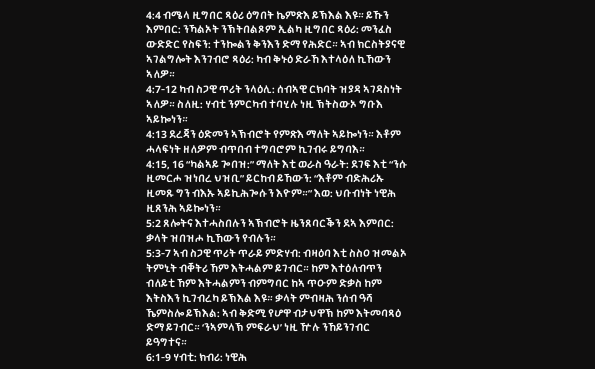4:4 ብሜላ ዚግበር ጻዕሪ ዕግበት ኬምጽእ ይኽእል እዩ። ይኹን እምበር: ንኻልኦት ንኽትበልጾም ኢልካ ዚግበር ጻዕሪ: መንፈስ ውድድር የስፍን: ተንኰልን ቅንእን ድማ የሕድር። ኣብ ክርስትያናዊ ኣገልግሎት እንገብሮ ጻዕሪ: ካብ ቅኑዕ ድራኸ እተላዕለ ኪኸውን ኣለዎ።
4:7-12 ካብ ስጋዊ ጥሪት ንላዕሊ: ሰብኣዊ ርክባት ዝያዳ ኣገዳስነት ኣለዎ። ስለዚ: ሃብቲ ንምርካብ ተባሂሉ ነዚ ኽትስውኦ ግቡእ ኣይኰነን።
4:13 ደረጃን ዕድመን ኣኽብሮት የምጽእ ማለት ኣይኰነን። እቶም ሓላፍነት ዘለዎም ብጥበብ ተግባሮም ኪገብሩ ይግባእ።
4:15, 16 “ካልኣይ ጐበዝ:” ማለት እቲ ወራስ ዓራት: ደገፍ እቲ “ንሱ ዚመርሖ ዝነበረ ህዝቢ” ይርከብ ይኸውን: “እቶም ብድሕሪኡ ዚመጹ ግን ብእኡ ኣይኪሕጐሱን እዮም።” እወ: ህቡብነት ነዊሕ ዚጸንሕ ኣይኰነን።
5:2 ጸሎትና እተሓስበሉን ኣኽብሮት ዜንጸባርቕን ደኣ እምበር: ቃላት ዝበዝሖ ኪኸውን የብሉን።
5:3-7 ኣብ ስጋዊ ጥሪት ጥራይ ምድሃብ: ብዛዕባ እቲ ስስዐ ዝመልኦ ትምኒት ብቐትሪ ኸም እትሓልም ይገብር። ከም እተዕለብጥን ብለይቲ ኸም እትሓልምን ብምግባር ከኣ ጥዑም ድቃስ ከም እትስእን ኪገብረካ ይኽእል እዩ። ቃላት ምብዛሕ ንሰብ ዓሻ ኼምስሎ ይኽእል: ኣብ ቅድሚ የሆዋ ብታህዋኽ ከም እትመባጻዕ ድማ ይገብር። ‘ንኣምላኽ ምፍራህ’ ነዚ ዅሉ ንኸይንገብር ይዓግተና።
6:1-9 ሃብቲ: ክብሪ: ነዊሕ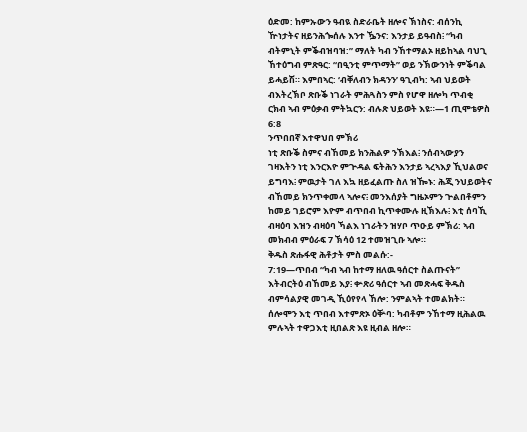ዕድመ: ከምኡውን ዓብዪ ስድራቤት ዘሎና ኽነስና: ብሰንኪ ዅነታትና ዘይንሕጐሰሉ እንተ ዄንና: እንታይ ይዓብስ፧ “ካብ ብትምኒት ምቕብዝባዝ:” ማለት ካብ ንኸተማልኦ ዘይከኣል ባህጊ ኸተዕግብ ምጽዓር: “በዒንቲ ምጥማት” ወይ ንኽውንነት ምቕባል ይሓይሽ። እምበኣር: ‘ብቐለብን ክዳንን’ ዓጊብካ: ኣብ ህይወት ብእትረኽቦ ጽቡቕ ነገራት ምሕጓስን ምስ የሆዋ ዘሎካ ጥብቂ ርክብ ኣብ ምዕቃብ ምትኳርን: ብሉጽ ህይወት እዩ።—1 ጢሞቴዎስ 6:8
ንጥበበኛ እተዋህበ ምኽሪ
ነቲ ጽቡቕ ስምና ብኸመይ ክንሕልዎ ንኽእል፧ ንሰብኣውያን ገዛእትን ነቲ እንርእዮ ምጕዳል ፍትሕን እንታይ ኣረኣእያ ኺህልወና ይግባእ፧ ምዉታት ገለ እኳ ዘይፈልጡ ስለ ዝዀኑ: ሕጂ ንህይወትና ብኸመይ ክንጥቀመላ ኣሎና፧ መንእሰያት ግዜኦምን ጕልበቶምን ከመይ ገይሮም እዮም ብጥበብ ኪጥቀሙሉ ዚኽእሉ፧ እቲ ሰባኺ ብዛዕባ እዝን ብዛዕባ ኻልእ ነገራትን ዝሃቦ ጥዑይ ምኽሪ: ኣብ መክብብ ምዕራፍ 7 ኽሳዕ 12 ተመዝጊቡ ኣሎ።
ቅዱስ ጽሑፋዊ ሕቶታት ምስ መልሱ:-
7:19—ጥበብ “ካብ ኣብ ከተማ ዘለዉ ዓሰርተ ስልጡናት” እትብርትዕ ብኸመይ እያ፧ ቍጽሪ ዓሰርተ ኣብ መጽሓፍ ቅዱስ ብምሳልያዊ መገዲ ኺዕየየላ ኸሎ: ንምልኣት ተመልክት። ሰሎሞን እቲ ጥበብ እተምጽኦ ዕቝባ: ካብቶም ንኸተማ ዚሕልዉ ምሉኣት ተዋጋእቲ ዚበልጽ እዩ ዚብል ዘሎ።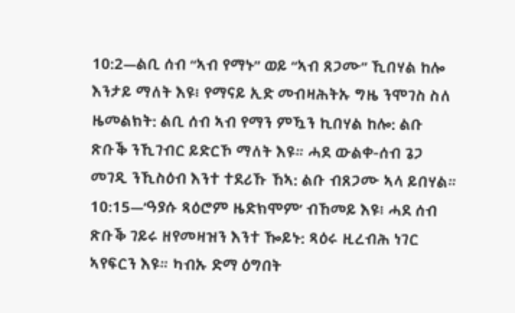10:2—ልቢ ሰብ “ኣብ የማኑ” ወይ “ኣብ ጸጋሙ” ኺበሃል ከሎ እንታይ ማለት እዩ፧ የማናይ ኢድ መብዛሕትኡ ግዜ ንሞገስ ስለ ዜመልክት: ልቢ ሰብ ኣብ የማን ምዃን ኪበሃል ከሎ: ልቡ ጽቡቕ ንኺገብር ይድርኾ ማለት እዩ። ሓደ ውልቀ-ሰብ ጌጋ መገዲ ንኺስዕብ እንተ ተደሪኹ ኸኣ: ልቡ ብጸጋሙ ኣላ ይበሃል።
10:15—‘ዓያሱ ጻዕሮም ዜድክሞም’ ብኸመይ እዩ፧ ሓደ ሰብ ጽቡቕ ገይሩ ዘየመዛዝን እንተ ዀይኑ: ጻዕሩ ዚረብሕ ነገር ኣየፍርን እዩ። ካብኡ ድማ ዕግበት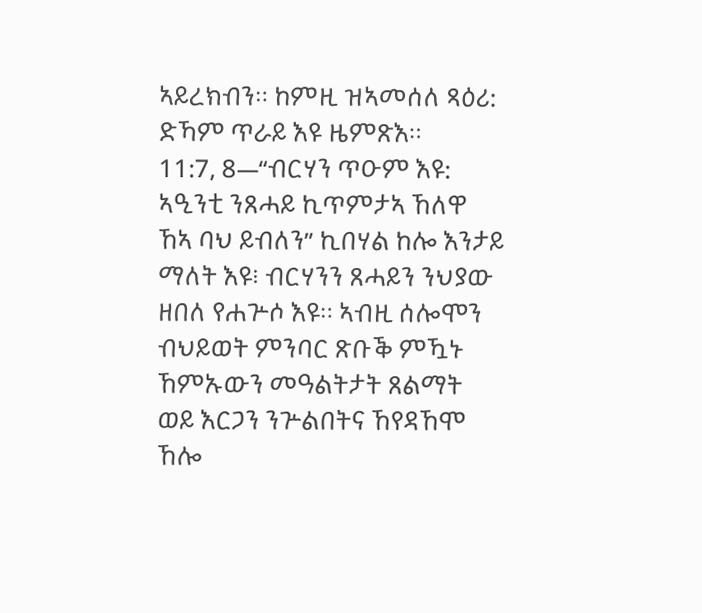ኣይረክብን። ከምዚ ዝኣመሰለ ጻዕሪ: ድኻም ጥራይ እዩ ዜምጽእ።
11:7, 8—“ብርሃን ጥዑም እዩ: ኣዒንቲ ንጸሓይ ኪጥምታኣ ኸለዋ ኸኣ ባህ ይብለን” ኪበሃል ከሎ እንታይ ማለት እዩ፧ ብርሃንን ጸሓይን ንህያው ዘበለ የሐጕሶ እዩ። ኣብዚ ሰሎሞን ብህይወት ምንባር ጽቡቕ ምዃኑ ኸምኡውን መዓልትታት ጸልማት ወይ እርጋን ንጕልበትና ኸየዳኸሞ ኸሎ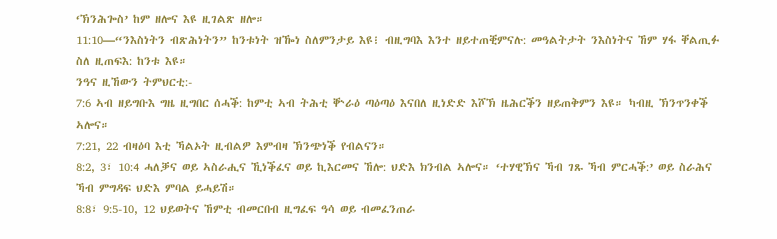‘ኽንሕጐስ’ ከም ዘሎና እዩ ዚገልጽ ዘሎ።
11:10—“ንእስነትን ብጽሕነትን” ከንቱነት ዝዀነ ስለምንታይ እዩ፧ ብዚግባእ እንተ ዘይተጠቒምናሉ: መዓልትታት ንእስነትና ኸም ሃፋ ቐልጢፉ ስለ ዚጠፍእ: ከንቱ እዩ።
ንዓና ዚኸውን ትምህርቲ:-
7:6 ኣብ ዘይግቡእ ግዜ ዚግበር ሰሓቕ: ከምቲ ኣብ ትሕቲ ቝራዕ ጣዕጣዕ እናበለ ዚነድድ እሾኽ ዜሕርቕን ዘይጠቅምን እዩ። ካብዚ ኽንጥንቀቕ ኣሎና።
7:21, 22 ብዛዕባ እቲ ኻልኦት ዚብልዎ እምብዛ ኽንጭነቕ የብልናን።
8:2, 3፣ 10:4 ሓለቓና ወይ ኣስራሒና ኺነቕፈና ወይ ኪእርመና ኸሎ: ህድእ ክንብል ኣሎና። ‘ተሃዊኽና ኻብ ገጹ ኻብ ምርሓቕ:’ ወይ ስራሕና ኻብ ምግዳፍ ህድእ ምባል ይሓይሽ።
8:8፣ 9:5-10, 12 ህይወትና ኸምቲ ብመርበብ ዚግፈፍ ዓሳ ወይ ብመፈንጠራ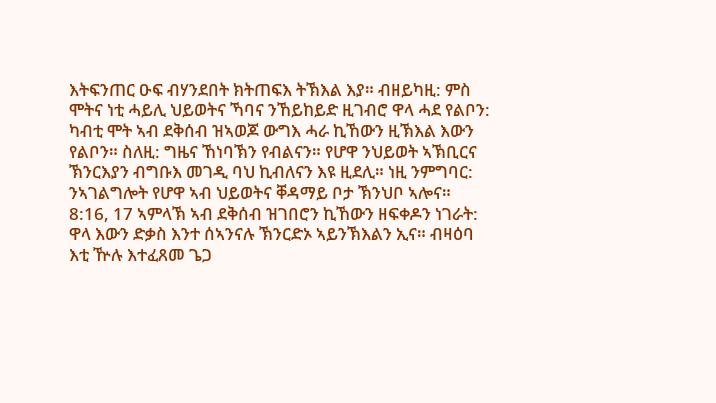እትፍንጠር ዑፍ ብሃንደበት ክትጠፍእ ትኽእል እያ። ብዘይካዚ: ምስ ሞትና ነቲ ሓይሊ ህይወትና ኻባና ንኸይከይድ ዚገብሮ ዋላ ሓደ የልቦን: ካብቲ ሞት ኣብ ደቅሰብ ዝኣወጆ ውግእ ሓራ ኪኸውን ዚኽእል እውን የልቦን። ስለዚ: ግዜና ኸነባኽን የብልናን። የሆዋ ንህይወት ኣኽቢርና ኽንርእያን ብግቡእ መገዲ ባህ ኪብለናን እዩ ዚደሊ። ነዚ ንምግባር: ንኣገልግሎት የሆዋ ኣብ ህይወትና ቐዳማይ ቦታ ኽንህቦ ኣሎና።
8:16, 17 ኣምላኽ ኣብ ደቅሰብ ዝገበሮን ኪኸውን ዘፍቀዶን ነገራት: ዋላ እውን ድቃስ እንተ ሰኣንናሉ ኽንርድኦ ኣይንኽእልን ኢና። ብዛዕባ እቲ ዅሉ እተፈጸመ ጌጋ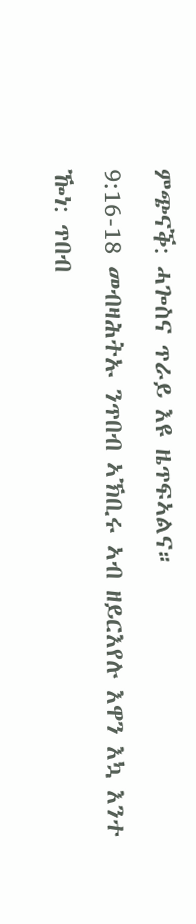ምጭናቕ: ሓጐስና ጥራይ እዩ ዜጥፍኣልና።
9:16-18 መብዛሕትኡ ንጥበብ ኣኽቢሩ ኣብ ዘይርእየሉ እዋን እኳ እንተ ዀነ: ጥበብ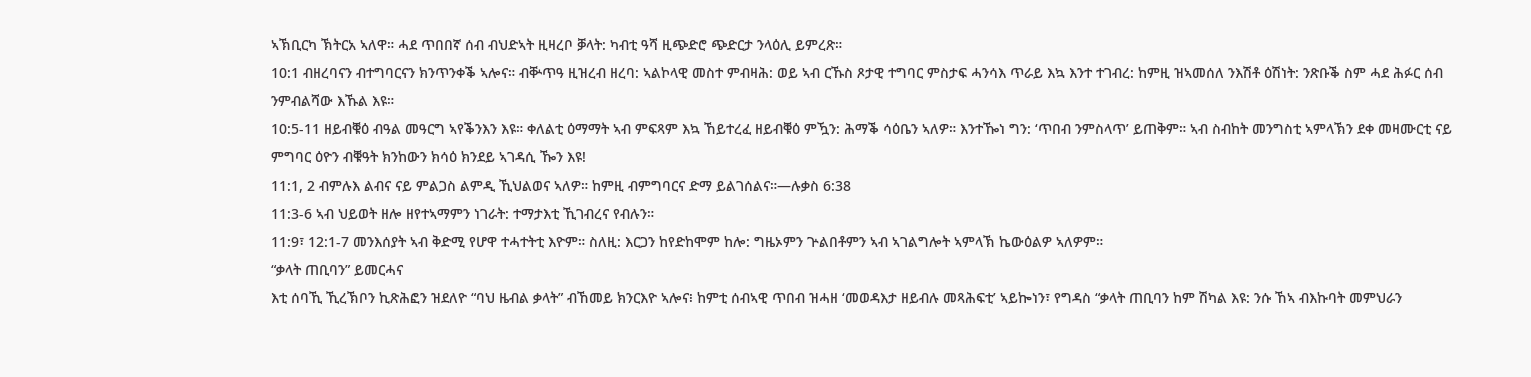ኣኽቢርካ ኽትርአ ኣለዋ። ሓደ ጥበበኛ ሰብ ብህድኣት ዚዛረቦ ቓላት: ካብቲ ዓሻ ዚጭድሮ ጭድርታ ንላዕሊ ይምረጽ።
10:1 ብዘረባናን ብተግባርናን ክንጥንቀቕ ኣሎና። ብቝጥዓ ዚዝረብ ዘረባ: ኣልኮላዊ መስተ ምብዛሕ: ወይ ኣብ ርኹስ ጾታዊ ተግባር ምስታፍ ሓንሳእ ጥራይ እኳ እንተ ተገብረ: ከምዚ ዝኣመሰለ ንእሽቶ ዕሽነት: ንጽቡቕ ስም ሓደ ሕፉር ሰብ ንምብልሻው እኹል እዩ።
10:5-11 ዘይብቑዕ ብዓል መዓርግ ኣየቕንእን እዩ። ቀለልቲ ዕማማት ኣብ ምፍጻም እኳ ኸይተረፈ ዘይብቑዕ ምዃን: ሕማቕ ሳዕቤን ኣለዎ። እንተዀነ ግን: ‘ጥበብ ንምስላጥ’ ይጠቅም። ኣብ ስብከት መንግስቲ ኣምላኽን ደቀ መዛሙርቲ ናይ ምግባር ዕዮን ብቑዓት ክንከውን ክሳዕ ክንደይ ኣገዳሲ ዀን እዩ!
11:1, 2 ብምሉእ ልብና ናይ ምልጋስ ልምዲ ኺህልወና ኣለዎ። ከምዚ ብምግባርና ድማ ይልገሰልና።—ሉቃስ 6:38
11:3-6 ኣብ ህይወት ዘሎ ዘየተኣማምን ነገራት: ተማታእቲ ኺገብረና የብሉን።
11:9፣ 12:1-7 መንእሰያት ኣብ ቅድሚ የሆዋ ተሓተትቲ እዮም። ስለዚ: እርጋን ከየድከሞም ከሎ: ግዜኦምን ጕልበቶምን ኣብ ኣገልግሎት ኣምላኽ ኬውዕልዎ ኣለዎም።
“ቃላት ጠቢባን” ይመርሓና
እቲ ሰባኺ ኺረኽቦን ኪጽሕፎን ዝደለዮ “ባህ ዜብል ቃላት” ብኸመይ ክንርእዮ ኣሎና፧ ከምቲ ሰብኣዊ ጥበብ ዝሓዘ ‘መወዳእታ ዘይብሉ መጻሕፍቲ’ ኣይኰነን፣ የግዳስ “ቃላት ጠቢባን ከም ሽካል እዩ: ንሱ ኸኣ ብእኩባት መምህራን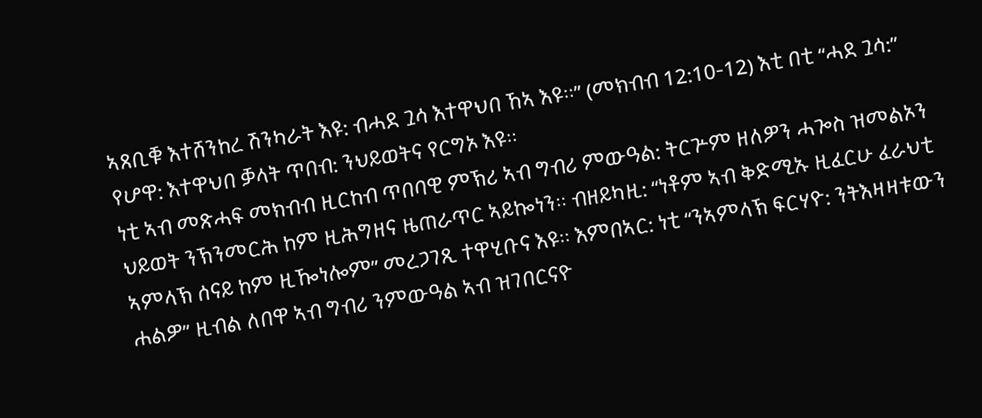ኣጸቢቑ እተሸንከረ ሽንካራት እዩ: ብሓደ ጓሳ እተዋህበ ኸኣ እዩ።” (መክብብ 12:10-12) እቲ በቲ “ሓደ ጓሳ:” የሆዋ: እተዋህበ ቓላት ጥበብ: ንህይወትና የርግኦ እዩ።
ነቲ ኣብ መጽሓፍ መክብብ ዚርከብ ጥበባዊ ምኽሪ ኣብ ግብሪ ምውዓል: ትርጕም ዘለዎን ሓጐስ ዝመልኦን ህይወት ንኽንመርሕ ከም ዚሕግዘና ዜጠራጥር ኣይኰነን። ብዘይካዚ: “ነቶም ኣብ ቅድሚኡ ዚፈርሁ ፈራህቲ ኣምላኽ ሰናይ ከም ዚዀነሎም” መረጋገጺ ተዋሂቡና እዩ። እምበኣር: ነቲ “ንኣምላኽ ፍርሃዮ: ንትእዛዛቱውን ሐልዎ” ዚብል ለበዋ ኣብ ግብሪ ንምውዓል ኣብ ዝገበርናዮ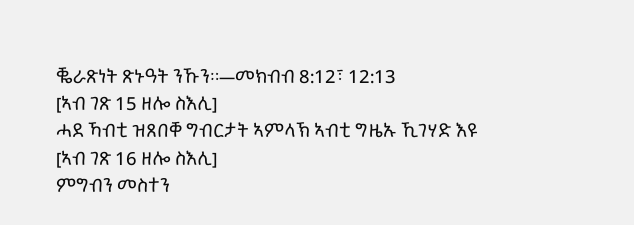ቘራጽነት ጽኑዓት ንኹን።—መክብብ 8:12፣ 12:13
[ኣብ ገጽ 15 ዘሎ ስእሊ]
ሓደ ኻብቲ ዝጸበቐ ግብርታት ኣምላኽ ኣብቲ ግዜኡ ኺገሃድ እዩ
[ኣብ ገጽ 16 ዘሎ ስእሊ]
ምግብን መስተን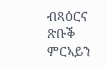ብጻዕርና ጽቡቕ ምርኣይን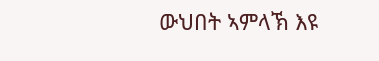ውህበት ኣምላኽ እዩ